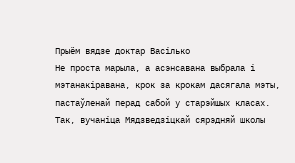Прыём вядзе доктар Васілько
Не проста марыла, а асэнсавана выбрала і мэтанакіравана, крок за крокам дасягала мэты, пастаўленай перад сабой у старэйшых класах.
Так, вучаніца Мядзведзіцкай сярэдняй школы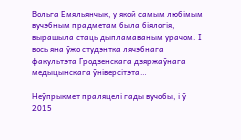Вольга Емяльянчык, у якой самым любімым вучэбным прадметам была біялогія, вырашыла стаць дыпламаваным урачом. І вось яна ўжо студэнтка лячэбнага факультэта Гродзенскага дзяржаўнага медыцынскага ўніверсітэта…

Неўпрыкмет праляцелі гады вучобы, і ў 2015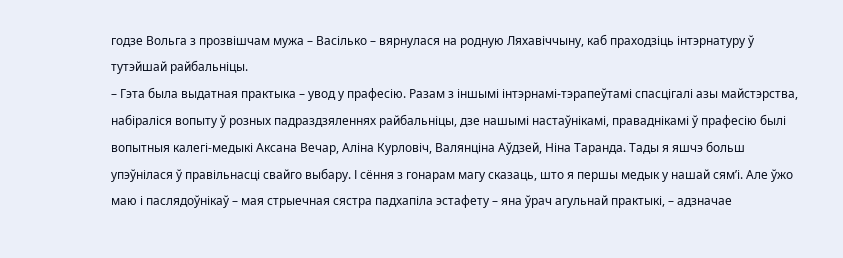годзе Вольга з прозвішчам мужа – Васілько – вярнулася на родную Ляхавіччыну, каб праходзіць інтэрнатуру ў тутэйшай райбальніцы.
– Гэта была выдатная практыка – увод у прафесію. Разам з іншымі інтэрнамі-тэрапеўтамі спасцігалі азы майстэрства, набіраліся вопыту ў розных падраздзяленнях райбальніцы, дзе нашымі настаўнікамі, праваднікамі ў прафесію былі вопытныя калегі-медыкі Аксана Вечар, Аліна Курловіч, Валянціна Аўдзей, Ніна Таранда. Тады я яшчэ больш упэўнілася ў правільнасці свайго выбару. І сёння з гонарам магу сказаць, што я першы медык у нашай сям’і. Але ўжо маю і паслядоўнікаў – мая стрыечная сястра падхапіла эстафету – яна ўрач агульнай практыкі, – адзначае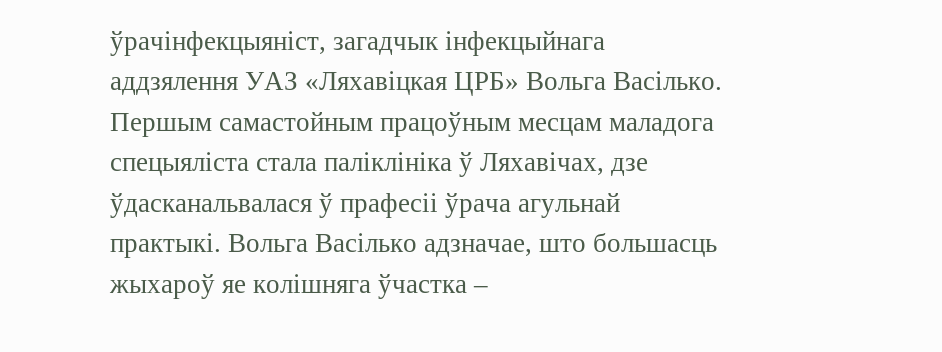ўрачінфекцыяніст, загадчык інфекцыйнага аддзялення УАЗ «Ляхавіцкая ЦРБ» Вольга Васілько.
Першым самастойным працоўным месцам маладога спецыяліста стала паліклініка ў Ляхавічах, дзе ўдасканальвалася ў прафесіі ўрача агульнай практыкі. Вольга Васілько адзначае, што большасць жыхароў яе колішняга ўчастка –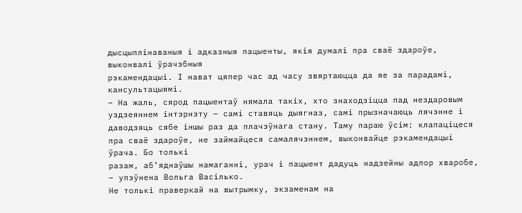дысцыплінаваныя і адказныя пацыенты, якія думалі пра сваё здароўе, выконвалі ўрачэбныя
рэкамендацыі. І нават цяпер час ад часу звяртаюцца да яе за парадамі, кансультацыямі.
– На жаль, сярод пацыентаў нямала такіх, хто знаходзіцца пад нездаровым уздзеяннем інтэрнэту – самі ставяць дыягназ, самі прызначаюць лячэнне і даводзяць сябе іншы раз да плачэўнага стану. Таму параю ўсім: клапаціцеся пра сваё здароўе, не займайцеся самалячэннем, выконвайце рэкамендацыі ўрача. Бо толькі
разам, аб’яднаўшы намаганні, урач і пацыент дадуць надзейны адпор хваробе, – упэўнена Вольга Васілько.
Не толькі праверкай на вытрымку, экзаменам на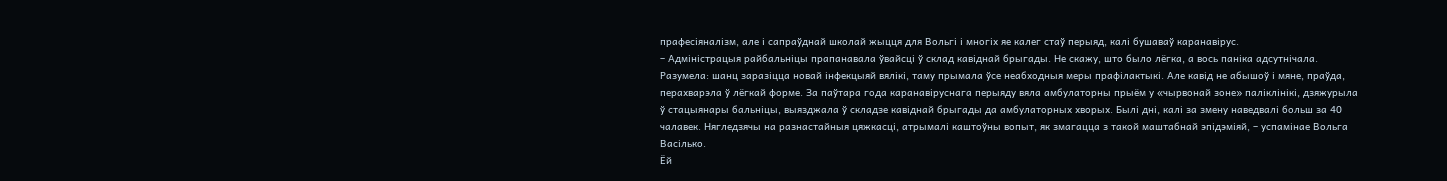прафесіяналізм, але і сапраўднай школай жыцця для Вольгі і многіх яе калег стаў перыяд, калі бушаваў каранавірус.
– Адміністрацыя райбальніцы прапанавала ўвайсці ў склад кавіднай брыгады. Не скажу, што было лёгка, а вось паніка адсутнічала. Разумела: шанц заразіцца новай інфекцыяй вялікі, таму прымала ўсе неабходныя меры прафілактыкі. Але кавід не абышоў і мяне, праўда, перахварэла ў лёгкай форме. За паўтара года каранавіруснага перыяду вяла амбулаторны прыём у «чырвонай зоне» паліклінікі, дзяжурыла ў стацыянары бальніцы, выязджала ў складзе кавіднай брыгады да амбулаторных хворых. Былі дні, калі за змену наведвалі больш за 40 чалавек. Нягледзячы на разнастайныя цяжкасці, атрымалі каштоўны вопыт, як змагацца з такой маштабнай эпідэміяй, – успамінае Вольга Васілько.
Ёй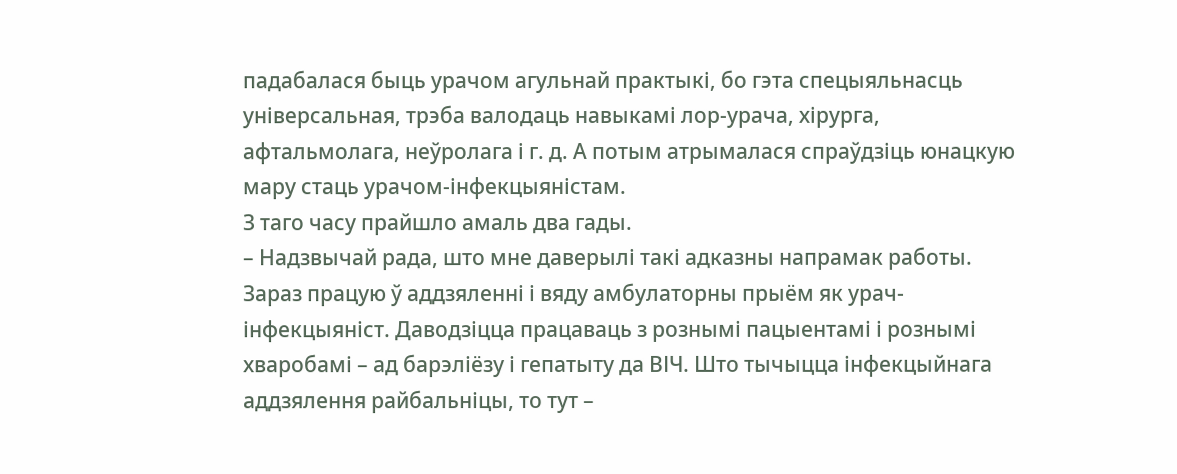падабалася быць урачом агульнай практыкі, бо гэта спецыяльнасць універсальная, трэба валодаць навыкамі лор-урача, хірурга, афтальмолага, неўролага і г. д. А потым атрымалася спраўдзіць юнацкую мару стаць урачом-інфекцыяністам.
З таго часу прайшло амаль два гады.
– Надзвычай рада, што мне даверылі такі адказны напрамак работы. Зараз працую ў аддзяленні і вяду амбулаторны прыём як урач-інфекцыяніст. Даводзіцца працаваць з рознымі пацыентамі і рознымі хваробамі – ад барэліёзу і гепатыту да ВІЧ. Што тычыцца інфекцыйнага аддзялення райбальніцы, то тут –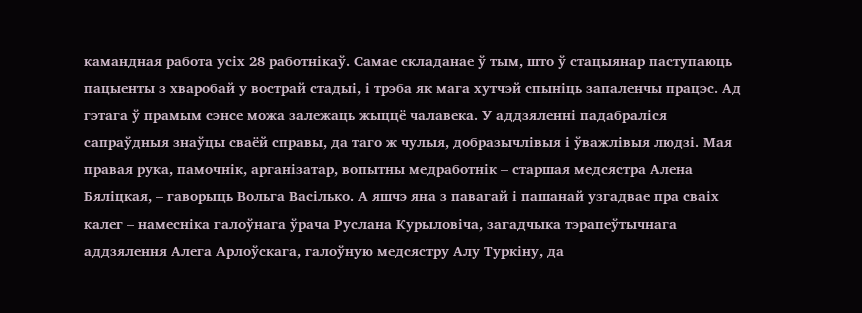камандная работа усіх 28 работнікаў. Самае складанае ў тым, што ў стацыянар паступаюць пацыенты з хваробай у вострай стадыі, і трэба як мага хутчэй спыніць запаленчы працэс. Ад гэтага ў прамым сэнсе можа залежаць жыццё чалавека. У аддзяленні падабраліся сапраўдныя знаўцы сваёй справы, да таго ж чулыя, добразычлівыя і ўважлівыя людзі. Мая правая рука, памочнік, арганізатар, вопытны медработнік – старшая медсястра Алена Бяліцкая, – гаворыць Вольга Васілько. А яшчэ яна з павагай і пашанай узгадвае пра сваіх калег – намесніка галоўнага ўрача Руслана Курыловіча, загадчыка тэрапеўтычнага аддзялення Алега Арлоўскага, галоўную медсястру Алу Туркіну, да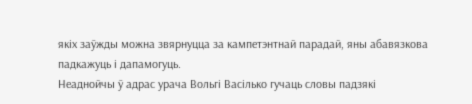якіх заўжды можна звярнуцца за кампетэнтнай парадай, яны абавязкова падкажуць і дапамогуць.
Неаднойчы ў адрас урача Вольгі Васілько гучаць словы падзякі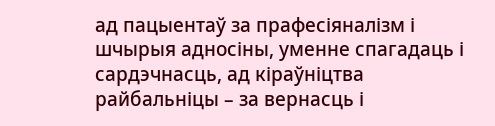ад пацыентаў за прафесіяналізм і шчырыя адносіны, уменне спагадаць і сардэчнасць, ад кіраўніцтва райбальніцы – за вернасць і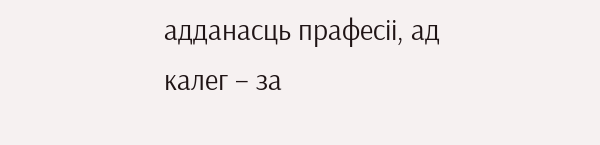адданасць прафесіі, ад калег – за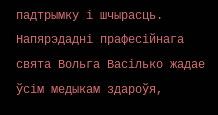падтрымку і шчырасць.
Напярэдадні прафесійнага свята Вольга Васілько жадае ўсім медыкам здароўя,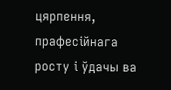цярпення, прафесійнага росту і ўдачы ва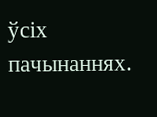ўсіх пачынаннях.